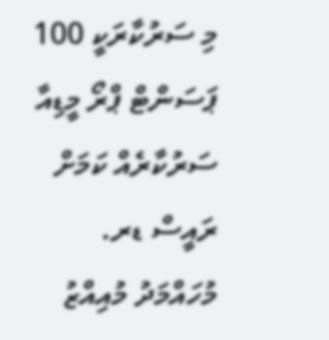މި ސަރުކާރަކީ 100 ޕަސަންޓް ޕްރޯ މީޑިއާ ސަރުކާރެއް ކަމަށް ރައީސް ޑރ. މުހައްމަދު މުއިއްޒު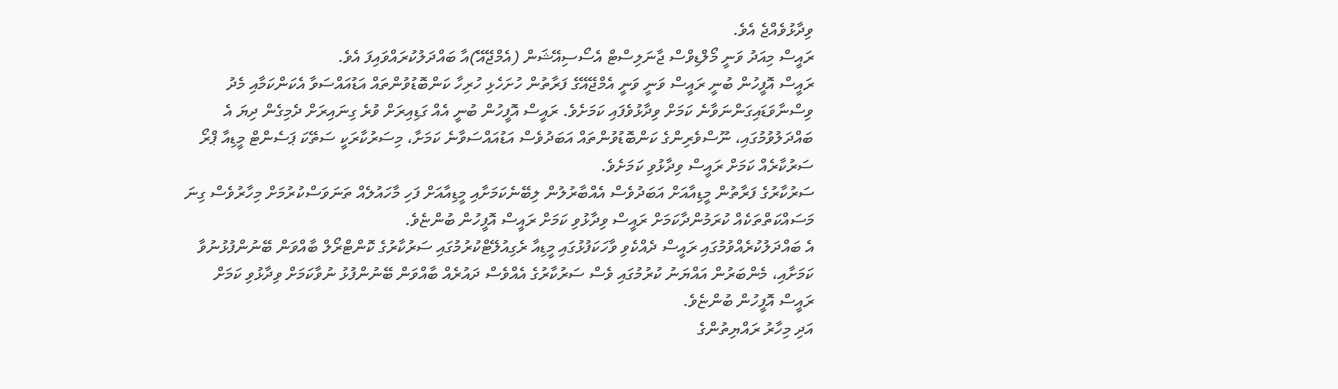ވިދާޅުވެއްޖެ އެވެ.
ރައީސް މިއަދު ވަނީ މޯލްޑިވްސް ޖާނަލިސްޓް އެސޯސިއޭޝަން (އެމްޖޭއޭ)އާ ބައްދަލުކުރައްވައިފަ އެވެ.
ރައީސް އޮފީހުން ބުނީ ރައީސް ވަނީ ވަނީ އެމްޖޭއޭގެ ފަރާތުން ހުށަހެޅި ހުރިހާ ކަންބޮޑުވުންތައް އަޑުއައްސަވާ އެކަންކަމާއި މެދު ވިސްނާވަޑައިގަންނަވާނެ ކަމަށް ވިދާޅުވެފައި ކަމަށެވެ. ރައީސް އޮފީހުން ބުނީ އެއް ގަޑިއިރަށް ވުރެ ގިނައިރަށް ދެމިގެން ދިޔަ އެ ބައްދަލުވުމުގައި، ނޫސްވެރިންގެ ކަންބޮޑުވުންތައް އަބަދުވެސް އަޑުއައްސަވާނެ ކަމަށާ، މިސަރުކާރަކީ ސަތޭކަ ޕަސެންޓް މީޑިއާ ޕްރޯ ސަރުކާރެއް ކަމަށް ރައީސް ވިދާޅުވި ކަމަށެވެ.
ސަރުކާރުގެ ފަރާތުން މީޑިއާއަށް އަބަދުވެސް އެއްބާރުލުން ލިބޭނެކަމަށާއި މީޑިއާއަށް ފަހި މާހައުލެއް ތަނަވަސްކުރުމަށް މިހާރުވެސް ގިނަ މަސައްކަތްތަކެއް ކުރަމުންދާކަމަށް ރައީސް ވިދާޅުވި ކަމަށް ރައީސް އޮފީހުން ބުންޏެވެ.
އެ ބައްދަލުކުރެއްވުމުގައި ރައީސް ދެއްކެވި ވާހަކަފުޅުގައި މީޑިއާ ރެގިއުލޭޓްކުރުމުގައި ސަރުކާރުގެ ކޮންޓްރޯލް ބާއްވަން ބޭނުންފުޅުނުވާ ކަމަށާއި، މެންބަރުން އައްޔަނު ކުރުމުގައި ވެސް ސަރުކާރުގެ އެއްވެސް ދައުރެއް ބާއްވަން ބޭނުންފުޅު ނުވާކަމަށް ވިދާޅުވި ކަމަށް ރައީސް އޮފީހުން ބުންޏެވެ.
އަދި މިހާރު ރައްޔިތުންގެ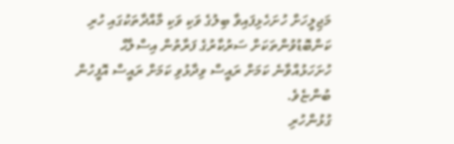މަޖިލީހަށް ހުށަހެޅިފައިވާ ބިލުގެ ވަކި ވަކި މާއްދާތަކުގައި ހުރި ކަންބޮޑުވުންތަކަށް ސަރުކާރުގެ ފަރާތުން އިސްލާޙް ހުށަހަޅުއްވާނެ ކަމަށް ރައީސް ވިދާޅުވި ކަމަށް ރައީސް އޮފީހުން ބުންޏެވެ.
ގުޅުންހުރި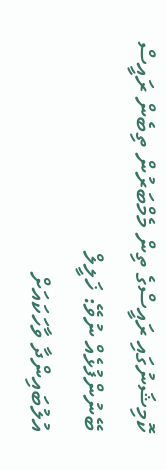ކޮމިޝަނުގައި ރައީސްގެ ތިން މެމްބަރުން ތިބެން ރައީސް ބޭނުންފުޅެއް ނުވޭ: ޚަލީލް
އުލުބައިންދާ ވާހަކައަށް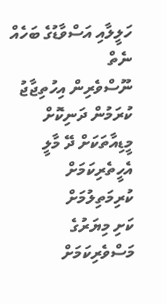ހަލީލާއި އަސްވާޑުގެ ބަހެއް ނެތް
ނޫސްވެރިން އިހުތިޖާޖު ކުރަމުން ދަނިކޮށް މީޑިއާތަކަށް ދޭ މާލީ އެހީތެރިކަމަށް ކުރިމަތިލުމަށް
ކަށި މިޔަރުގެ މަސްވެރިކަމަށް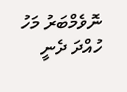ނޮވެމްބަރު މަހު ހުއްދަ ދެނީ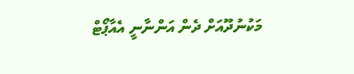މަކުނުދޫއަށް ދެން އަންނާނީ އެއާޕޯޓް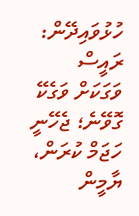ހުޅުވައިދޭން: ރައީސް
ވަގަކަށް ވަގެކޭ ގޮވޭނެ؛ ޖެހޭނީ ހަޖަމް ކުރަން، ޔާމީން